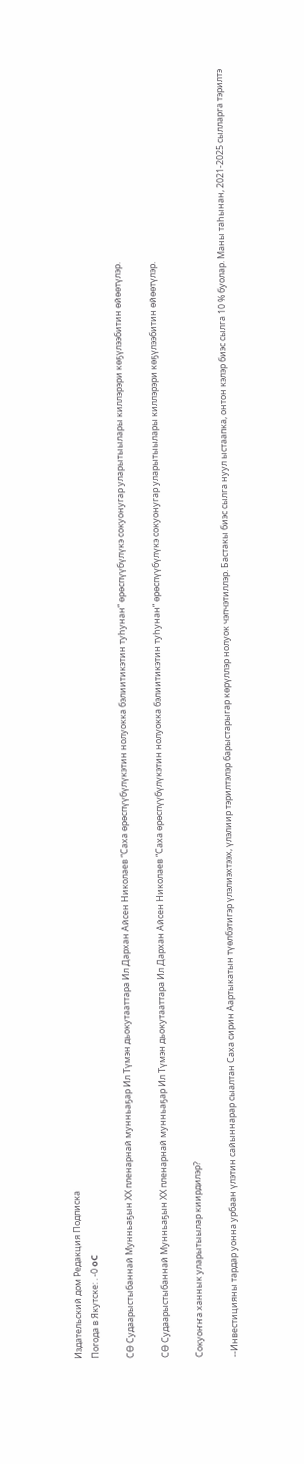Издательский дом Редакция Подписка
Погода в Якутске: . -0 oC

СӨ Судаарыстыбаннай Мунньаҕын ХХ пленарнай мунньаҕар Ил Түмэн дьокутааттара Ил Дархан Айсен Николаев “Саха өрөспүүбүлүкэтин нолуокка бэлиитикэтин туһунан” өрөспүүбүлүкэ сокуонугар уларытыылары киллэрэри көҕүлээбитин өйөөтүлэр.

СӨ Судаарыстыбаннай Мунньаҕын ХХ пленарнай мунньаҕар Ил Түмэн дьокутааттара Ил Дархан Айсен Николаев “Саха өрөспүүбүлүкэтин нолуокка бэлиитикэтин туһунан” өрөспүүбүлүкэ сокуонугар уларытыылары киллэрэри көҕүлээбитин өйөөтүлэр.

Сокуоҥҥа ханнык уларытыылар киирдилэр?

--Инвестицияны тардар уонна урбаан үлэтин сайыннарар сыалтан Саха сирин Аартыкатын түөлбэтигэр үлэлиэхтээх, үлэлиир тэрилтэлэр барыстарыгар көрүллэр нолуок чэпчэтиллэр. Бастакы биэс сылга нуул ыстаапка, онтон кэлэр биэс сылга 10 % буолар. Маны таһынан, 2021-2025 сылларга тэрилтэ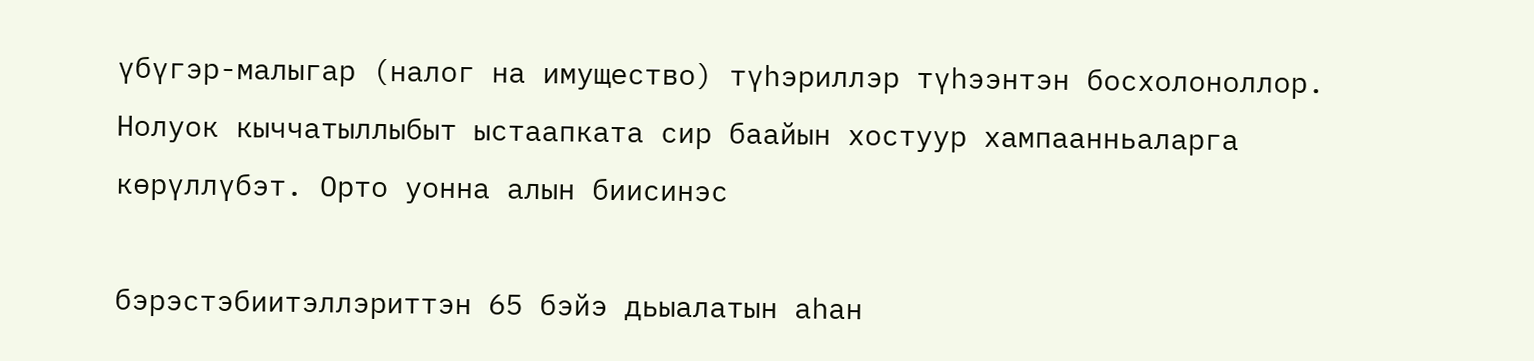үбүгэр-малыгар (налог на имущество) түһэриллэр түһээнтэн босхолоноллор. Нолуок кыччатыллыбыт ыстаапката сир баайын хостуур хампаанньаларга көрүллүбэт. Орто уонна алын биисинэс

бэрэстэбиитэллэриттэн 65 бэйэ дьыалатын аһан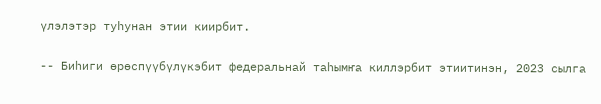үлэлэтэр туһунан этии киирбит.

-- Биһиги өрөспүүбүлүкэбит федеральнай таһымҥа киллэрбит этиитинэн, 2023 сылга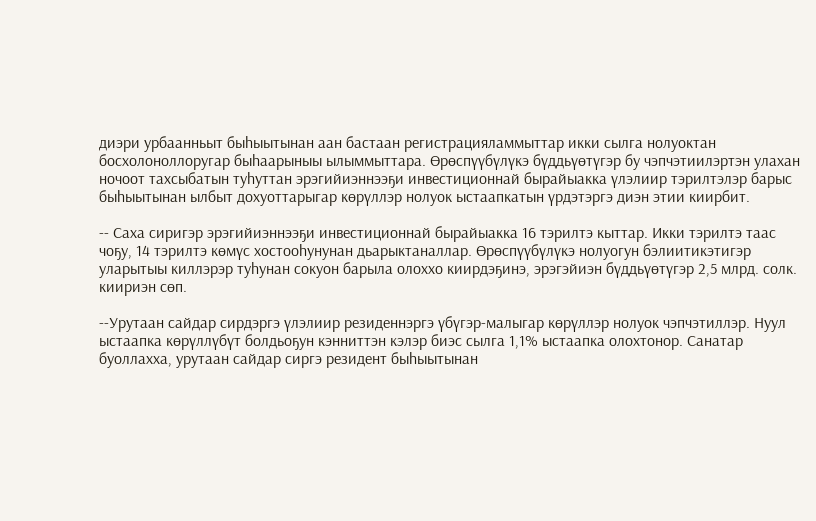диэри урбаанньыт быһыытынан аан бастаан регистрацияламмыттар икки сылга нолуоктан босхолоноллоругар быһаарыныы ылыммыттара. Өрөспүүбүлүкэ бүддьүөтүгэр бу чэпчэтиилэртэн улахан ночоот тахсыбатын туһуттан эрэгийиэннээҕи инвестиционнай бырайыакка үлэлиир тэрилтэлэр барыс быһыытынан ылбыт дохуоттарыгар көрүллэр нолуок ыстаапкатын үрдэтэргэ диэн этии киирбит.

-- Саха сиригэр эрэгийиэннээҕи инвестиционнай бырайыакка 16 тэрилтэ кыттар. Икки тэрилтэ таас чоҕу, 14 тэрилтэ көмүс хостооһунунан дьарыктаналлар. Өрөспүүбүлүкэ нолуогун бэлиитикэтигэр уларытыы киллэрэр туһунан сокуон барыла олоххо киирдэҕинэ, эрэгэйиэн бүддьүөтүгэр 2,5 млрд. солк. киириэн сөп.

--Урутаан сайдар сирдэргэ үлэлиир резиденнэргэ үбүгэр-малыгар көрүллэр нолуок чэпчэтиллэр. Нуул ыстаапка көрүллүбүт болдьоҕун кэнниттэн кэлэр биэс сылга 1,1% ыстаапка олохтонор. Санатар буоллахха, урутаан сайдар сиргэ резидент быһыытынан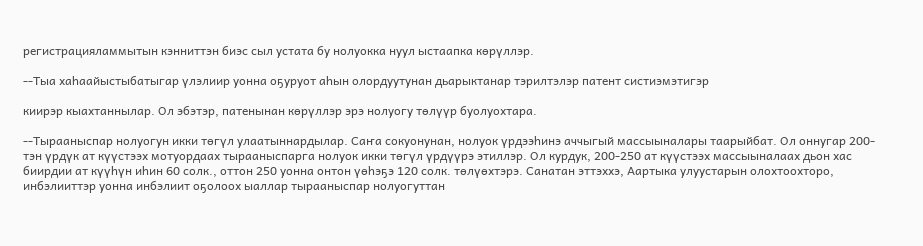регистрацияламмытын кэнниттэн биэс сыл устата бу нолуокка нуул ыстаапка көрүллэр.

--Тыа хаһаайыстыбатыгар үлэлиир уонна оҕуруот аһын олордуутунан дьарыктанар тэрилтэлэр патент систиэмэтигэр

киирэр кыахтаннылар. Ол эбэтэр, патенынан көрүллэр эрэ нолуогу төлүүр буолуохтара.

--Тырааныспар нолуогун икки төгүл улаатыннардылар. Саҥа сокуонунан, нолуок үрдээһинэ аччыгый массыыналары таарыйбат. Ол оннугар 200-тэн үрдүк ат күүстээх мотуордаах тырааныспарга нолуок икки төгүл үрдүүрэ этиллэр. Ол курдук, 200-250 ат күүстээх массыыналаах дьон хас биирдии ат күүһүн иһин 60 солк., оттон 250 уонна онтон үөһэҕэ 120 солк. төлүөхтэрэ. Санатан эттэххэ, Аартыка улуустарын олохтоохторо, инбэлииттэр уонна инбэлиит оҕолоох ыаллар тырааныспар нолуогуттан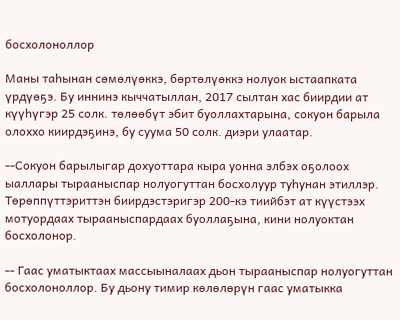босхолоноллор

Маны таһынан сөмөлүөккэ, бөртөлүөккэ нолуок ыстаапката үрдүөҕэ. Бу иннинэ кыччатыллан, 2017 сылтан хас биирдии ат күүһүгэр 25 солк. төлөөбүт эбит буоллахтарына, сокуон барыла олоххо киирдэҕинэ, бу суума 50 солк. диэри улаатар.

--Сокуон барылыгар дохуоттара кыра уонна элбэх оҕолоох ыаллары тырааныспар нолуогуттан босхолуур туһунан этиллэр. Төрөппүттэриттэн биирдэстэригэр 200-кэ тиийбэт ат күүстээх мотуордаах тырааныспардаах буоллаҕына, кини нолуоктан босхолонор.

-- Гаас уматыктаах массыыналаах дьон тырааныспар нолуогуттан босхолоноллор. Бу дьону тимир көлөлөрүн гаас уматыкка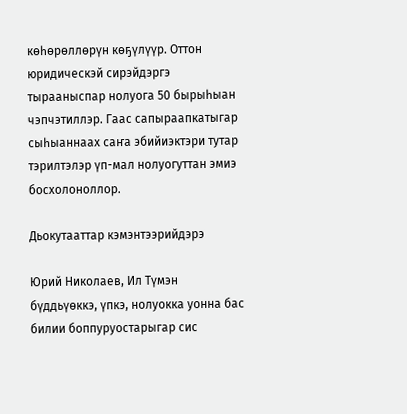көһөрөллөрүн көҕүлүүр. Оттон юридическэй сирэйдэргэ тырааныспар нолуога 50 бырыһыан чэпчэтиллэр. Гаас сапыраапкатыгар сыһыаннаах саҥа эбийиэктэри тутар тэрилтэлэр үп-мал нолуогуттан эмиэ босхолоноллор.

Дьокутааттар кэмэнтээрийдэрэ

Юрий Николаев, Ил Түмэн бүддьүөккэ, үпкэ, нолуокка уонна бас билии боппуруостарыгар сис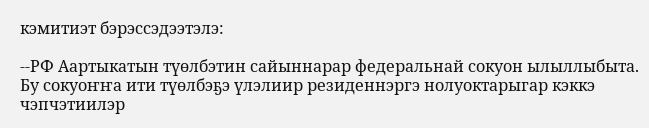кэмитиэт бэрэссэдээтэлэ:

--РФ Аартыкатын түөлбэтин сайыннарар федеральнай сокуон ылыллыбыта. Бу сокуоҥҥа ити түөлбэҕэ үлэлиир резиденнэргэ нолуоктарыгар кэккэ чэпчэтиилэр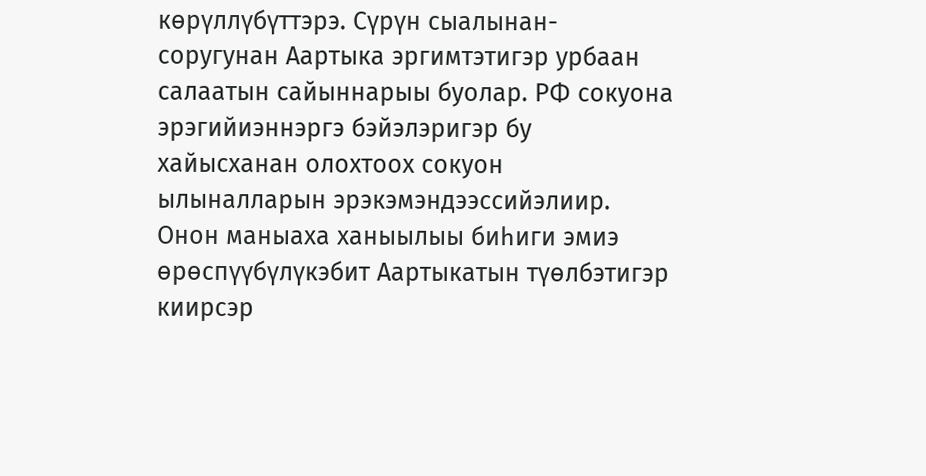көрүллүбүттэрэ. Сүрүн сыалынан-соругунан Аартыка эргимтэтигэр урбаан салаатын сайыннарыы буолар. РФ сокуона эрэгийиэннэргэ бэйэлэригэр бу хайысханан олохтоох сокуон ылыналларын эрэкэмэндээссийэлиир. Онон маныаха ханыылыы биһиги эмиэ өрөспүүбүлүкэбит Аартыкатын түөлбэтигэр киирсэр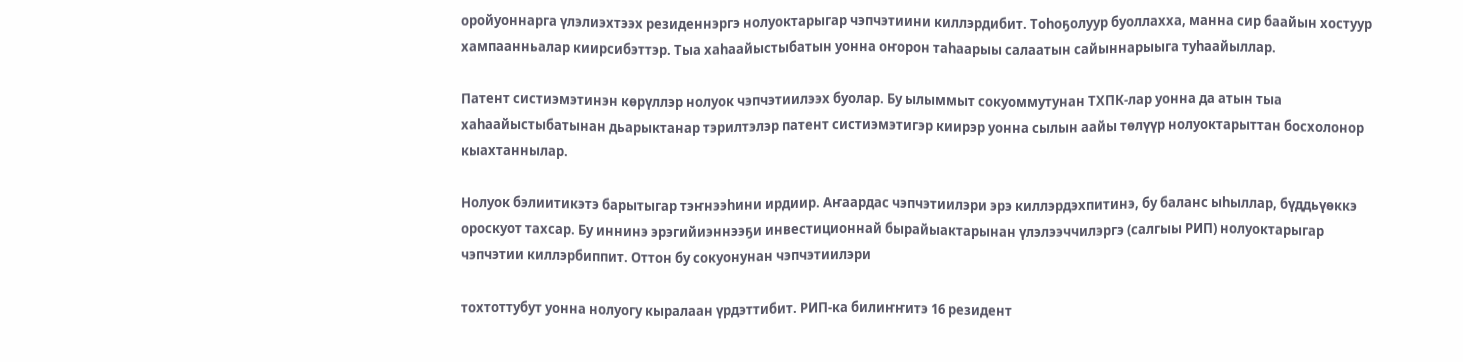оройуоннарга үлэлиэхтээх резиденнэргэ нолуоктарыгар чэпчэтиини киллэрдибит. Тоһоҕолуур буоллахха, манна сир баайын хостуур хампаанньалар киирсибэттэр. Тыа хаһаайыстыбатын уонна оҥорон таһаарыы салаатын сайыннарыыга туһаайыллар.

Патент систиэмэтинэн көрүллэр нолуок чэпчэтиилээх буолар. Бу ылыммыт сокуоммутунан ТХПК-лар уонна да атын тыа хаһаайыстыбатынан дьарыктанар тэрилтэлэр патент систиэмэтигэр киирэр уонна сылын аайы төлүүр нолуоктарыттан босхолонор кыахтаннылар.

Нолуок бэлиитикэтэ барытыгар тэҥнээһини ирдиир. Аҥаардас чэпчэтиилэри эрэ киллэрдэхпитинэ, бу баланс ыһыллар, бүддьүөккэ ороскуот тахсар. Бу иннинэ эрэгийиэннээҕи инвестиционнай бырайыактарынан үлэлээччилэргэ (салгыы РИП) нолуоктарыгар чэпчэтии киллэрбиппит. Оттон бу сокуонунан чэпчэтиилэри

тохтоттубут уонна нолуогу кыралаан үрдэттибит. РИП-ка билиҥҥитэ 16 резидент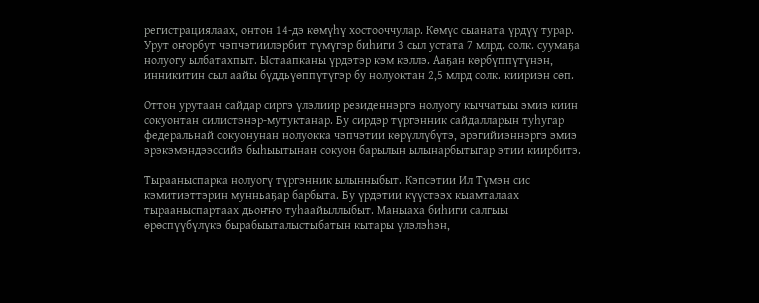регистрациялаах, онтон 14-дэ көмүһү хостооччулар. Көмүс сыаната үрдүү турар. Урут оҥорбут чэпчэтиилэрбит түмүгэр биһиги 3 сыл устата 7 млрд. солк. суумаҕа нолуогу ылбатахпыт. Ыстаапканы үрдэтэр кэм кэллэ. Ааҕан көрбүппүтүнэн, инникитин сыл аайы бүддьүөппүтүгэр бу нолуоктан 2,5 млрд солк. киириэн сөп.

Оттон урутаан сайдар сиргэ үлэлиир резиденнэргэ нолуогу кыччатыы эмиэ киин сокуонтан силистэнэр-мутуктанар. Бу сирдэр түргэнник сайдалларын туһугар федеральнай сокуонунан нолуокка чэпчэтии көрүллүбүтэ, эрэгийиэннэргэ эмиэ эрэкэмэндээссийэ быһыытынан сокуон барылын ылынарбытыгар этии киирбитэ.

Тырааныспарка нолуогү түргэнник ылынныбыт. Кэпсэтии Ил Түмэн сис кэмитиэттэрин мунньаҕар барбыта. Бу үрдэтии күүстээх кыамталаах тырааныспартаах дьоҥҥо туһаайыллыбыт. Маныаха биһиги салгыы өрөспүүбүлүкэ бырабыыталыстыбатын кытары үлэлэһэн,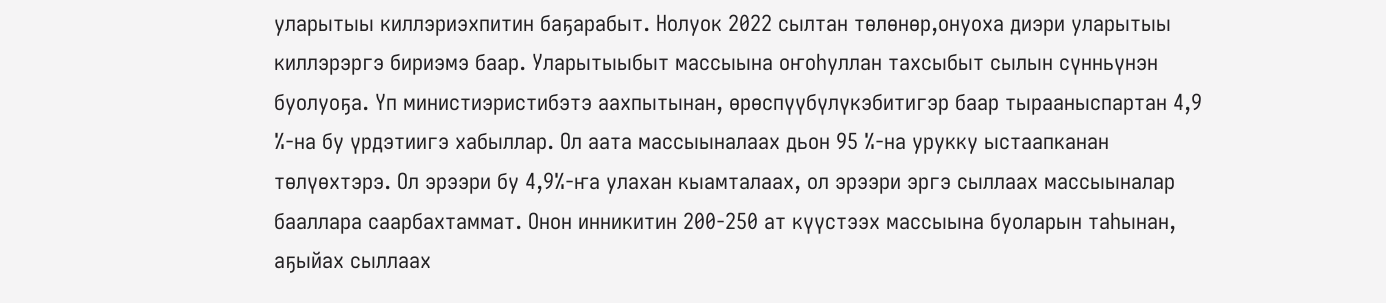уларытыы киллэриэхпитин баҕарабыт. Нолуок 2022 сылтан төлөнөр,онуоха диэри уларытыы киллэрэргэ бириэмэ баар. Уларытыыбыт массыына оҥоһуллан тахсыбыт сылын сүнньүнэн буолуоҕа. Үп министиэристибэтэ аахпытынан, өрөспүүбүлүкэбитигэр баар тырааныспартан 4,9 %-на бу үрдэтиигэ хабыллар. Ол аата массыыналаах дьон 95 %-на урукку ыстаапканан төлүөхтэрэ. Ол эрээри бу 4,9%-ҥа улахан кыамталаах, ол эрээри эргэ сыллаах массыыналар бааллара саарбахтаммат. Онон инникитин 200-250 ат күүстээх массыына буоларын таһынан, аҕыйах сыллаах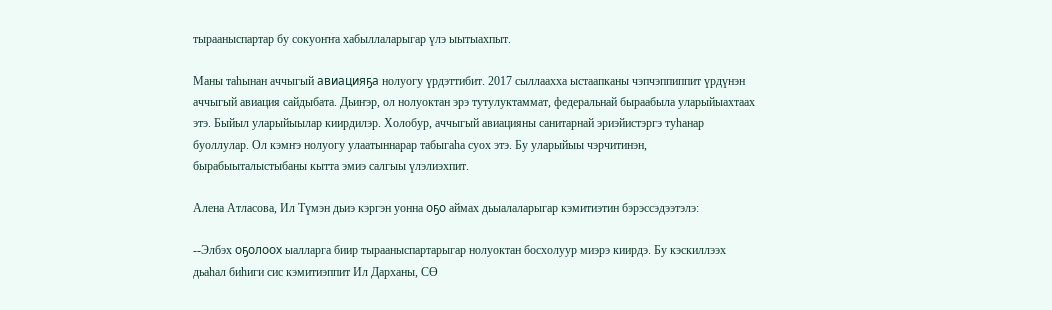тырааныспартар бу сокуоҥҥа хабыллаларыгар үлэ ыытыахпыт.

Маны таһынан аччыгый авиацияҕа нолуогу үрдэттибит. 2017 сыллаахха ыстаапканы чэпчэппиппит үрдүнэн аччыгый авиация сайдыбата. Дьиҥэр, ол нолуоктан эрэ тутулуктаммат, федеральнай быраабыла уларыйыахтаах этэ. Быйыл уларыйыылар киирдилэр. Холобур, аччыгый авиацияны санитарнай эриэйистэргэ туһанар буоллулар. Ол кэмҥэ нолуогу улаатыннарар табыгаһа суох этэ. Бу уларыйыы чэрчитинэн, бырабыыталыстыбаны кытта эмиэ салгыы үлэлиэхпит.

Алена Атласова, Ил Түмэн дьиэ кэргэн уонна оҕо аймах дьыалаларыгар кэмитиэтин бэрэссэдээтэлэ:

--Элбэх оҕолоох ыалларга биир тырааныспартарыгар нолуоктан босхолуур миэрэ киирдэ. Бу кэскиллээх дьаһал биһиги сис кэмитиэппит Ил Дарханы, СӨ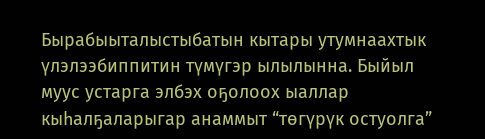Бырабыыталыстыбатын кытары утумнаахтык үлэлээбиппитин түмүгэр ылылынна. Быйыл муус устарга элбэх оҕолоох ыаллар кыһалҕаларыгар анаммыт “төгүрүк остуолга”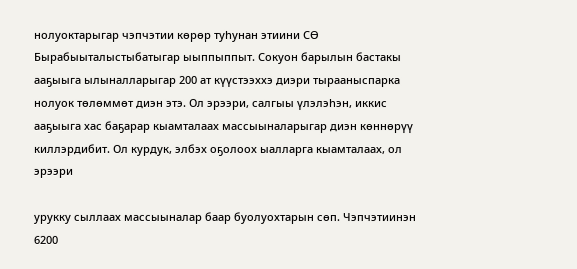нолуоктарыгар чэпчэтии көрөр туһунан этиини СӨ Бырабыыталыстыбатыгар ыыппыппыт. Сокуон барылын бастакы ааҕыыга ылыналларыгар 200 ат күүстээххэ диэри тырааныспарка нолуок төлөммөт диэн этэ. Ол эрээри, салгыы үлэлэһэн, иккис ааҕыыга хас баҕарар кыамталаах массыыналарыгар диэн көннөрүү киллэрдибит. Ол курдук, элбэх оҕолоох ыалларга кыамталаах, ол эрээри

урукку сыллаах массыыналар баар буолуохтарын сөп. Чэпчэтиинэн 6200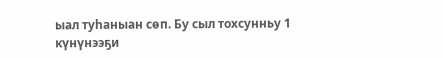ыал туһаныан сөп. Бу сыл тохсунньу 1 күнүнээҕи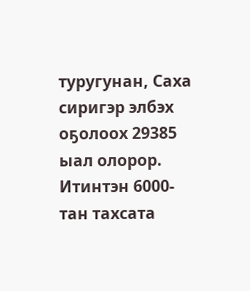туругунан, Саха сиригэр элбэх оҕолоох 29385 ыал олорор. Итинтэн 6000-тан тахсата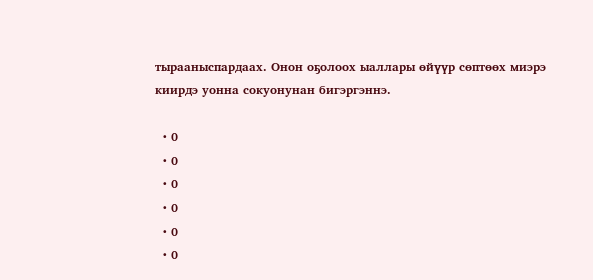тырааныспардаах. Онон оҕолоох ыаллары өйүүр сөптөөх миэрэ киирдэ уонна сокуонунан бигэргэннэ.

  • 0
  • 0
  • 0
  • 0
  • 0
  • 0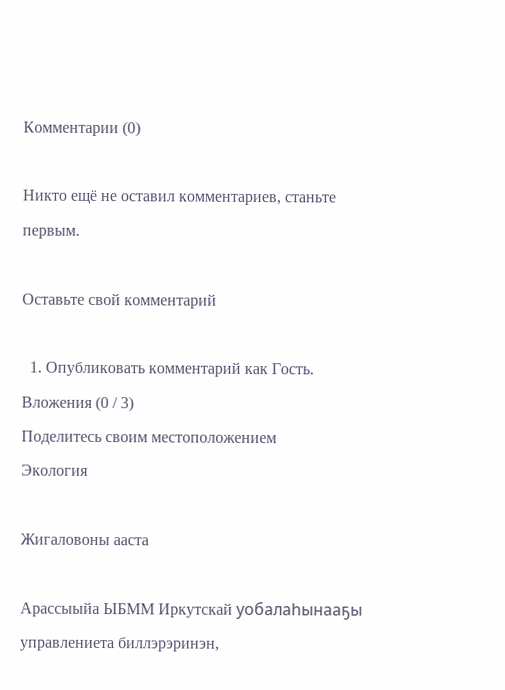Комментарии (0)

Никто ещё не оставил комментариев, станьте первым.

Оставьте свой комментарий

  1. Опубликовать комментарий как Гость.
Вложения (0 / 3)
Поделитесь своим местоположением
Экология

Жигаловоны ааста

Арассыыйа ЫБММ Иркутскай уобалаһынааҕы управлениета биллэрэринэн,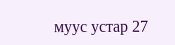муус устар 27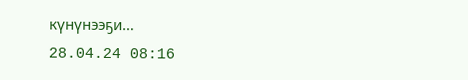күнүнээҕи…
28.04.24 08:16